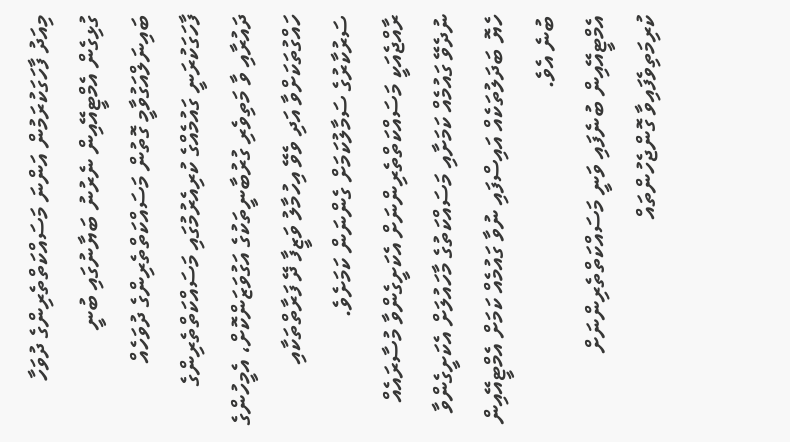މިއަދު ފާހަގަކުރަމުން އަންނަ މަސައްކަތްތެރިންގެ ދުވަހާ ގުޅިގެން އެމްޓީއޭއިން ނެރުނު ބަޔާނުގައި ބުނީ ބައިނަލްއަގުވާމީ ގޮތުން މަސައްކަތްތެރިންގެ ދުވަހެއް ފާހަގަކުރަނީ ގައުމެއްގެ ކުރިއެރުމުގައި މަސައްކަތްތެރިންގެ ދައުރާއި ވާ މަތިވެރި ގުރުބާނީތަކުގެ އަގުވަޒަންކޮށް، އެމީހުންގެ ހައްގުތަކަށްވާ އަދި ވެވޭ އިހުމާލު ވަޒީފާ ދޭ ފަރާތްތަކާއި ސަރުކާރުގެ ސަމާލުކަމަށް ގެންނަން ކަމަށެވެ.
ރާއްޖެއަކީ މަސައްކަތްތެރިންނަށް އެކަށީގެންވާ މުސާރައެއް ނުދެވޭ ގައުމެއް ކަމަށާއި މަސައްކަތުގެ މާހައުލަށް އެކަށީގެންވާ ހެޔޮ ބަދަލުތަކެއް އައިސްފައި ނުވާ ގައުމެއް ކަމަށް އެމްޓީއޭއިން ބުނެ އެވެ.
އެމްޓީއޭއިން ބުނެފައި ވަނީ މަސައްކަތްތެރިންނަށް ކުރިމަތިވެފައިވާ ގޮންޖެހުންތައް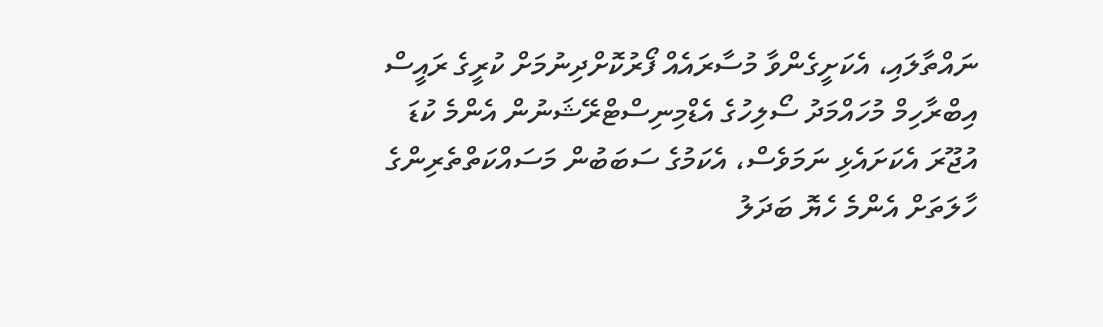ނައްތާލައި، އެކަށީގެންވާ މުސާރައެއް ފޯރުކޮށްދިނުމަށް ކުރީގެ ރައީސް އިބްރާހިމް މުހައްމަދު ސޯލިހުގެ އެޑްމިނިސްޓްރޭޝަނުން އެންމެ ކުޑަ އުޖޫރަ އެކަށައެޅި ނަމަވެސް، އެކަމުގެ ސަބަބުން މަސައްކަތްތެރިންގެ ހާލަތަށް އެންމެ ހެޔޮ ބަދަލު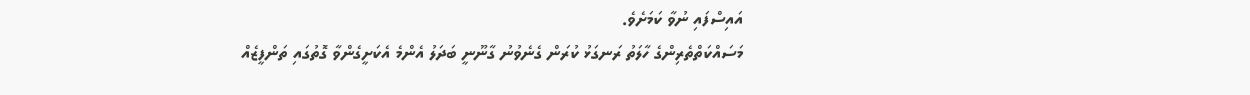އައިސްފައި ނުވާ ކަމަށެވެ.
މަސައްކަތްތެރިންގެ ހާލަތު ރަނގަޅު ކުރަން ގެނެވުނު ގާނޫނީ ބަދަލު އެންމެ އެކަށީގެންވާ ގޮތުގައި ތަންފީޒެއް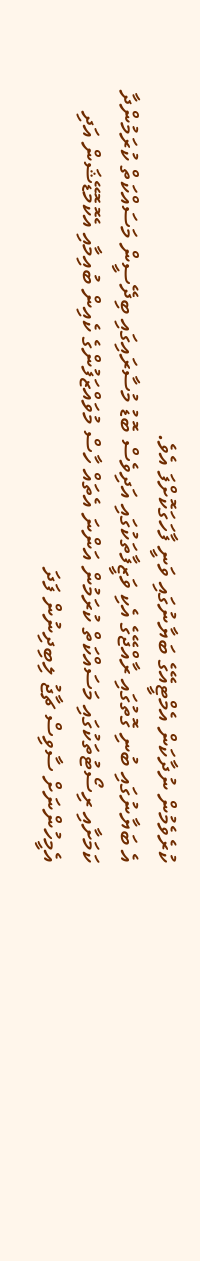ކުރެވެމުން ނުދާކަން އެމްޓީއޭގެ ބަޔާނުގައި ވަނީ ފާހަގަކޮށްފަ އެވެ.
އެ ބަޔާނުގައި ބުނި ގޮތުގައި ރާއްޖޭގެ އެކި ވަޒީފާތަކުގައި އަދިވެސް ބޮޑު މުސާރައިގައި ބިދޭސީން މަސައްކަތް ކުރަމުންދާ ކަމަށާއި ރިސޯޓުތަކުގައި މަސައްކަތް ކުރަމުން އަންނަ އެތައް ހާސް މުވައްޒަފުންގެ ކެއިން ބުއިމާއި އެކޮމޮޑޭޝަން އަދި އެމީހުންނަށް ސާވިސް ޗާޖު ލިބިދިނުން ފަދަ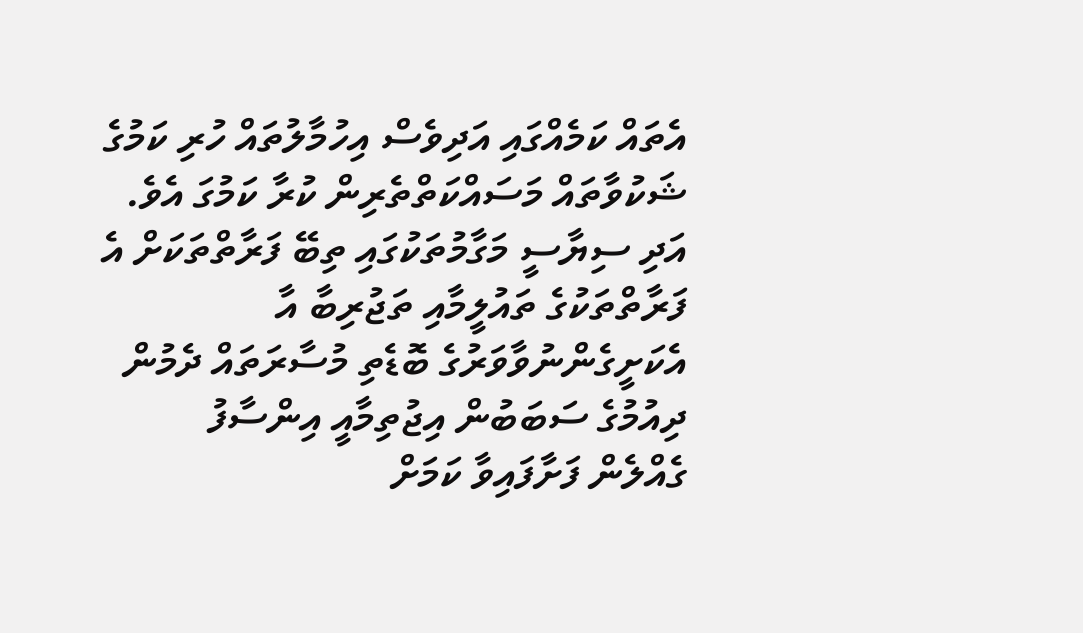އެތައް ކަމެއްގައި އަދިވެސް އިހުމާލުތައް ހުރި ކަމުގެ ޝަކުވާތައް މަސައްކަތްތެރިން ކުރާ ކަމުގަ އެވެ. އަދި ސިޔާސީ މަގާމުތަކުގައި ތިބޭ ފަރާތްތަކަށް އެ ފަރާތްތަކުގެ ތައުލީމާއި ތަޖުރިބާ އާ އެކަށީގެންނުވާވަރުގެ ބޮޑެތި މުސާރަތައް ދެމުން ދިއުމުގެ ސަބަބުން އިޖުތިމާއީ އިންސާފު ގެއްލެން ފަށާފައިވާ ކަމަށް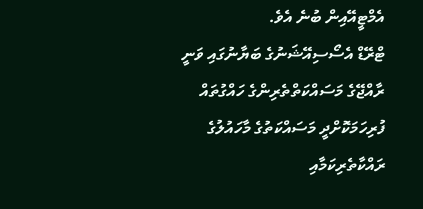އެމްޓީއޭއިން ބުނެ އެވެ.
ޓްރޭޑް އެސޯސިއޭޝަނުގެ ބަޔާނުގައި ވަނީ ރާއްޖޭގެ މަސައްކަތްތެރިންގެ ހައްގުތައް ފުރިހަމަކޮށްދީ މަސައްކަތުގެ މާހައުލުގެ ރައްކާތެރިކަމާއި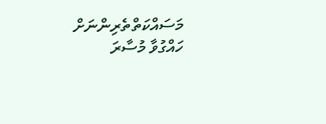މަސައްކަތްތެރިންނަށް ހައްގުވާ މުސާރަ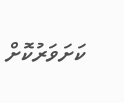ކަށަވަރުކޮށް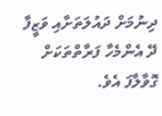ދިނުމަށް ދައުލަތަށާއި ވަޒީފާ ދޭ އެންމެހާ ފަރާތްތަކަށް ގޮވާލާފަ އެވެ.